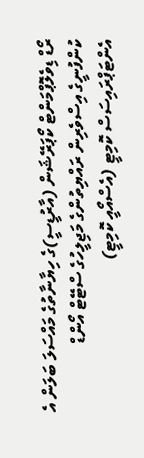ރޯޑް ޑިވެލޮޕްމަންޓް ކޯޕަރޭޝަން (އާރުޑީސީ)ގެ ހިޔާނާތުގެ މައްސަލަ ބަލަން އެ ކުންފުނީގެ އިސްވެރިން ރައްޔިތުންގެ މަޖިލީހުގެ ސްޓޭޓް އޯންޑް އެންޓަޕްރައިސަސް ކޮމިޓީ (އެސްއޯއީ ކޮމިޓީ)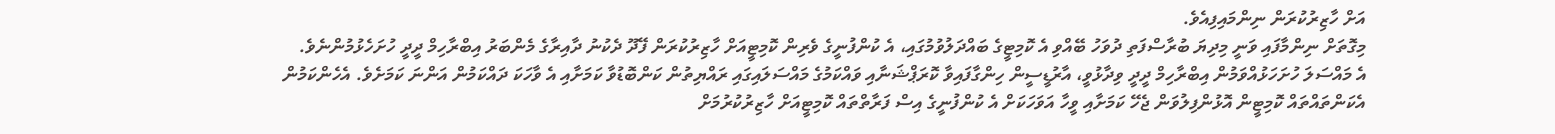އަށް ހާޒިރުކުރަން ނިންމައިފިއެވެ.
މިގޮތަށް ނިންމާފައި ވަނީ މިދިޔަ ބުރާސްފަތި ދުވަހު ބޭއްވި އެ ކޮމިޓީގެ ބައްދަލުވުމުގައި، އެ ކުންފުނީގެ ވެރިން ކޮމިޓީއަށް ހާޒިރުކުރަން ފޭދޫ ދެކުނު ދާއިރާގެ މެންބަރު އިބްރާހިމް ދީދީ ހުށަހެޅުމުންނެވެ.
އެ މައްސަލަ ހުށަހަޅުއްވަމުން އިބްރާހިމް ދީދީ ވިދާޅުވީ، އާރުޑީސީން ހިންގާފައިވާ ކޮރަޕްޝަނާއި ވައްކަމުގެ މައްސަލައިގައި ރައްޔިތުން ކަންބޮޑުވާ ކަމަށާއި އެ ވާހަކަ ދައްކަމުން އަންނަ ކަމަށެވެ. އެހެންކަމުން އެކަންތައްތައް ކޮމިޓީން އޮޅުންފިލުވަން ޖެހޭ ކަމަށާއި ވީހާ އަވަހަކަށް އެ ކުންފުނީގެ އިސް ފަރާތްތައް ކޮމިޓީއަށް ހާޒިރުކުރުމަށް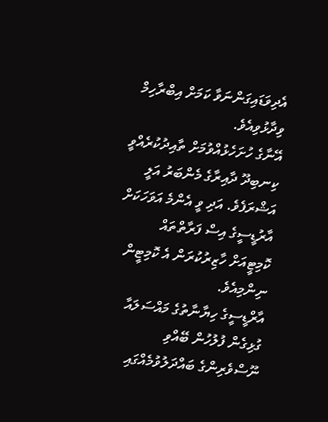އެދިވަޑައިގަންނަވާ ކަމަށް އިބްރާހިމް ވިދާޅުވިއެވެ.
އޭނާގެ ހުށަހެޅުއްވުމަށް ތާއިދުކުރެއްވީ ކިނބިދޫ ދާއިރާގެ މެންބަރު އަލީ އަޝްރަފެވެ. އަދި ވީ އެންމެ އަވަހަކަށް އާރުޑީސީގެ އިސް ފަރާތްތައް ކޮމިޓީއަށް ހާޒިރުކުރަން އެ ކޮމިޓީން ނިންމިއެވެ.
އާރްޑީސީގެ ހިޔާނާތުގެ މައްސަލައާ ގުޅިގެން ފުލުހުން ބޭއްވި ނޫސްވެރިންގެ ބައްދަލުވުމެއްގައި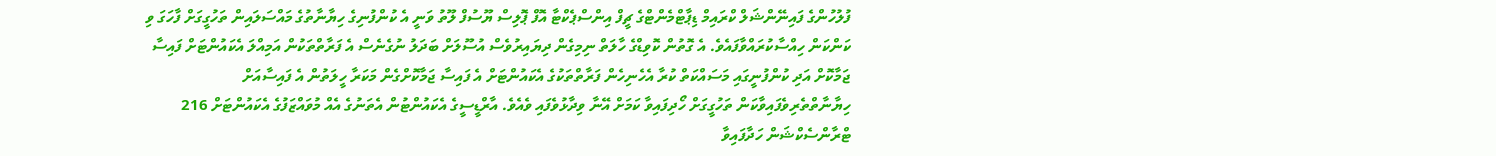ފުލުހުންގެ ފައިނޭންޝަލް ކްރައިމް ޑިޕާޓްމެންޓްގެ ޗީފް އިންސްޕެކްޓާ އޮފް ޕޮލިސް ޔޫސުފް ލޫތު ވަނީ އެ ކުންފުނިގެ ހިޔާނާތުގެ މައްސަލައިން ތަހުގީގަށް ފާހަގަ ވި ކަންކަން ހިއްސާކުރައްވާފައެވެ. އެ ގޮތުން ކޮވިޑްގެ ހާލަތް ނިމިގެން ދިޔައިރުވެސް އުސޫލަށް ބަދަލު ނުގެނެސް އެ ފަރާތްތަކުން އަމިއްލަ އެކައުންޓަށް ފައިސާ ޖަމާކޮށް އަދި ކުންފުނީގައި މަސައްކަތް ކުރާ އެހެނިހެން ފަރާތްތަކުގެ އެކައުންޓަށް އެ ފައިސާ ޖަމާކޮށްގެން މަކަރާ ހީލަތުން އެ ފައިސާއަށް ހިޔާނާތްތެރިވެފައިވާކަން ތަހުގީގަށް ހޯދިފައިވާ ކަމަށް އޭނާ ވިދާޅުވެފައި ވެއެވެ. އާރްޑީސީގެ އެކައުންޓުން އެތަނުގެ އެއް މުވައްޒަފުގެ އެކައުންޓަށް 216 ޓްރާންސެކްޝަން ހަދާފައިވާ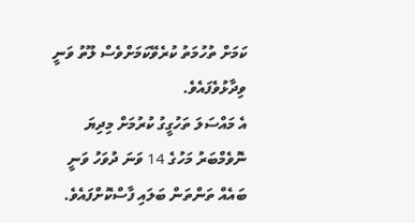ކަމަށް ތުހުމަތު ކުރެވޭކަމަށްވެސް ލޫތު ވަނީ ވިދާޅުވެފައެވެ.
އެ މައްސަލަ ތަހުގީގު ކުރުމަށް މިދިޔަ ނޮވެމްބަރު މަހުގެ 14 ވަނަ ދުވަހު ވަނީ ބައެއް ތަންތަން ބަލައި ފާސްކޮށްފައެވެ.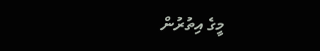މީގެ އިތުރުން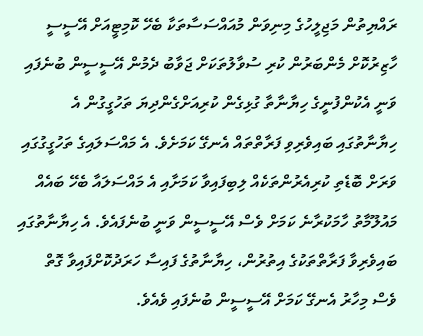ރައްޔިތުން މަޖިލީހުގެ މިނިވަން މުއައްސަސާތަކާ ބެހޭ ކޮމިޓީއަށް އޭސީސީ ހާޒިރުކޮށް މެންބަރުން ކުރި ސުވާލުތަކަށް ޖަވާބު ދެމުން އޭސީސީން ބުނެފައި ވަނީ އެކުންފުނީގެ ހިޔާނާތާ ގުޅިގެން ކުރިއަށްގެންދިޔަ ތަހުގީގުން އެ ހިޔާނާތުގައި ބައިވެރިވި ފަރާތްތައް އެނގޭ ކަމަށެވެ. އެ މައްސަލައިގެ ތަހުގީގުގައި ވަރަށް ބޮޑެތި ކުރިއެރުންތަކެއް ލިބިފައިވާ ކަމަށާއި އެ މައްސަލައާ ބެހޭ ބައެއް މައުލޫމާތު ހާމަކުރާނެ ކަމަށް ވެސް އޭސީސީން ވަނީ ބުނެފައެވެ. އެ ހިޔާނާތުގައި ބައިވެރިވާ ފަރާތްތަކުގެ އިތުރުން، ހިޔާނާތުގެ ފައިސާ ހަރަދުކޮށްފައިވާ ގޮތް ވެސް މިހާރު އެނގޭ ކަމަށް އޭސީސީން ބުނެފައި ވެއެވެ.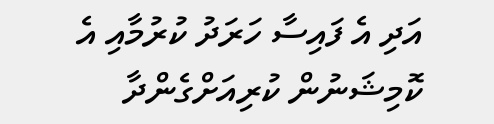އަދި އެ ފައިސާ ހަރަދު ކުރުމާއި އެ ކޮމިޝަނުން ކުރިއަށްގެންދާ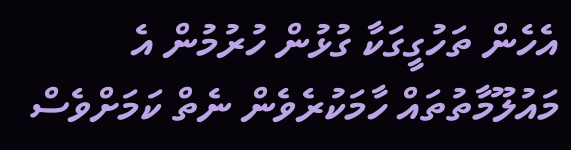އެހެން ތަހުގީގަކާ ގުޅުން ހުރުމުން އެ މައުލޫމާތުތައް ހާމަކުރެވެން ނެތް ކަމަށްވެސް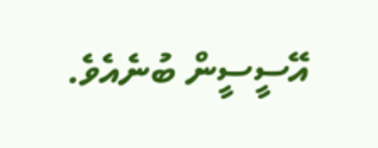އޭސީސީން ބުނެއެވެ.